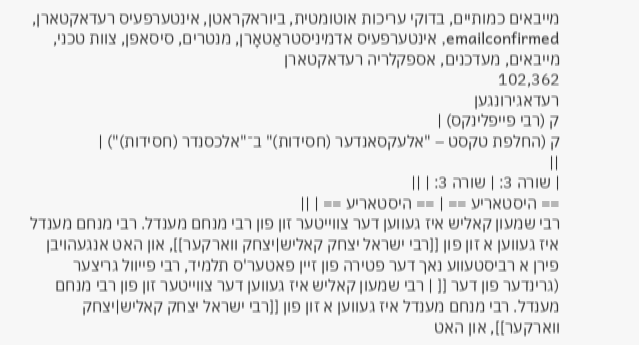מייבאים כמותיים, בדוקי עריכות אוטומטית, ביוראקראטן, אינטערפעיס רעדאקטארן, emailconfirmed, אינטערפעיס אדמיניסטראַטאָרן, מנטרים, סיסאפן, צוות טכני, מייבאים, מעדכנים, אספקלריה רעדאקטארן
102,362
רעדאגירונגען
ק (רבי פייפלינקס) |
ק (החלפת טקסט – "אלעקסאנדער (חסידות)" ב־"אלכסנדר (חסידות)") |
||
| שורה 3: | שורה 3: | ||
== היסטאריע == | == היסטאריע == | ||
רבי שמעון קאליש איז געווען דער צווייטער זון פון רבי מנחם מענדל. רבי מנחם מענדל איז געווען א זון פון [[רבי ישראל יצחק קאליש|יצחק ווארקער]], און האט אנגעהויבן פירן א רביסטעווע נאך דער פטירה פון זיין פאטער'ס תלמיד, רבי פייוול גריצער (גרינדער פון דער [[ | רבי שמעון קאליש איז געווען דער צווייטער זון פון רבי מנחם מענדל. רבי מנחם מענדל איז געווען א זון פון [[רבי ישראל יצחק קאליש|יצחק ווארקער]], און האט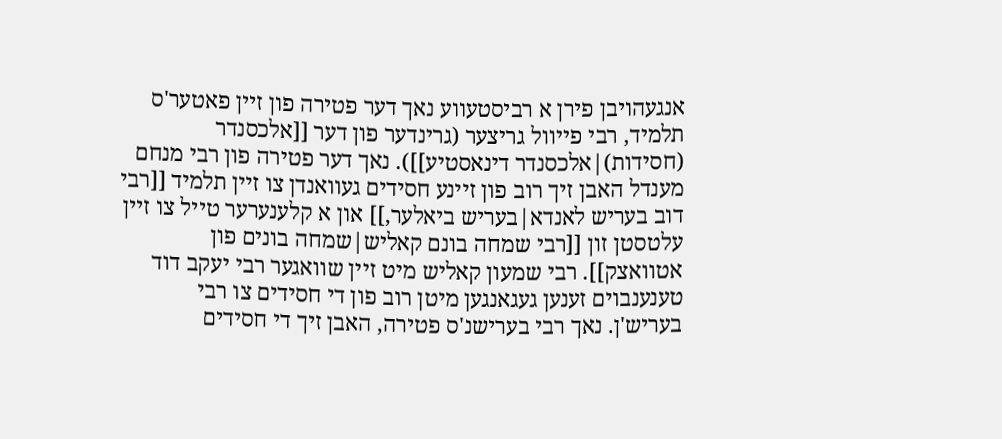אנגעהויבן פירן א רביסטעווע נאך דער פטירה פון זיין פאטער'ס תלמיד, רבי פייוול גריצער (גרינדער פון דער [[אלכסנדר (חסידות)|אלכסנדר דינאסטיע]]). נאך דער פטירה פון רבי מנחם מענדל האבן זיך רוב פון זיינע חסידים געוואנדן צו זיין תלמיד [[רבי דוב בעריש לאנדא|בעריש ביאלער,]] און א קלענערער טייל צו זיין עלטסטן זון [[רבי שמחה בונם קאליש|שמחה בונים פון אטוואצק]]. רבי שמעון קאליש מיט זיין שוואגער רבי יעקב דוד טענענבוים זענען געגאנגען מיטן רוב פון די חסידים צו רבי בעריש'ן. נאך רבי בערישנ'ס פטירה, האבן זיך די חסידים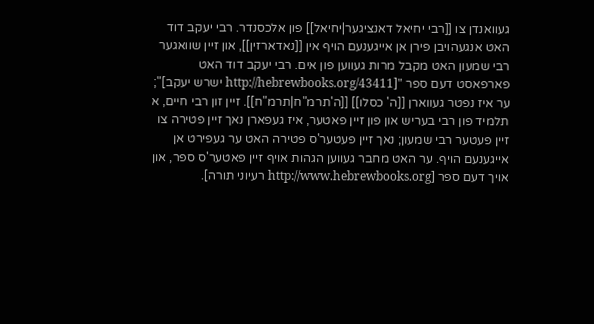געוואנדן צו [[רבי יחיאל דאנציגער|יחיאל]] פון אלכסנדר. רבי יעקב דוד האט אנגעהויבן פירן אן אייגענעם הויף אין [[נאדארזין]], און זיין שוואגער רבי שמעון האט מקבל מרות געווען פון אים. רבי יעקב דוד האט פארפאסט דעם ספר "[http://hebrewbooks.org/43411 ישרש יעקב]"; ער איז נפטר געווארן [[ה' כסלו]] [[ה'תרמ"ח|תרמ"ח]]. זיין זון רבי חיים, א תלמיד פון רבי בעריש און פון זיין פאטער, איז געפארן נאך זיין פטירה צו זיין פעטער רבי שמעון; נאך זיין פעטער'ס פטירה האט ער געפירט אן אייגענעם הויף. ער האט מחבר געווען הגהות אויף זיין פאטער'ס ספר, און אויך דעם ספר [http://www.hebrewbooks.org רעיוני תורה].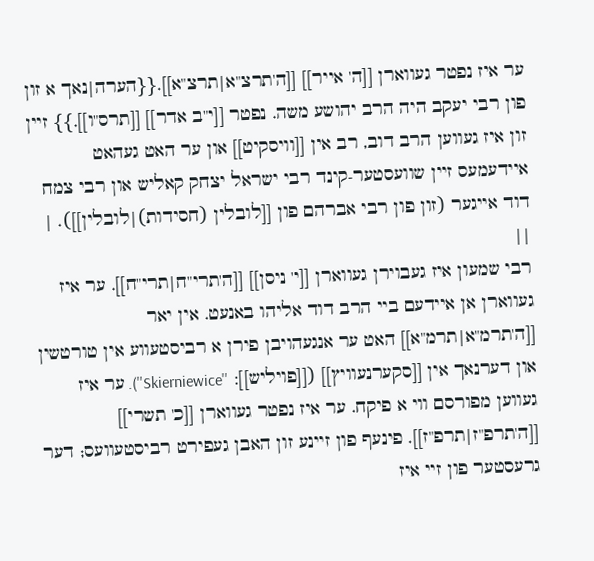ער איז נפטר געווארן [[ה' אייר]] [[ה'תרצ"א|תרצ"א]].{{הערה|נאך א זון פון רבי יעקב היה הרב יהושע משה. נפטר [[י"ב אדר]] [[תרס"ו]].}} זיין זון איז געווען הרב דוב, רב אין [[וויסקיט]] און ער האט געהאט איידעמעס זיין שוועסטער-קינד רבי ישראל יצחק קאליש און רבי צמח דוד אייגער (זון פון רבי אברהם פון [[לובלין (חסידות)|לובלין]]). | ||
רבי שמעון איז געבוירן געווארן [[י' ניסן]] [[ה'תרי"ח|תרי"ח]]. ער איז געווארן אן איידעם ביי הרב דוד אליהו באנעט. אין יאר [[ה'תרמ"א|תרמ"א]] האט ער אנגעהויבן פירן א רביסטעווע אין טורטשין און דערנאך אין [[סקערנעוויץ]] ([[פויליש]]: ''Skierniewice''). ער איז געווען מפורסם ווי א פיקח. ער איז נפטר געווארן [[כ' תשרי]] [[ה'תרפ"ז|תרפ"ז]]. פינעף פון זיינע זון האבן געפירט רביסטעוועס; דער גרעסטער פון זיי איז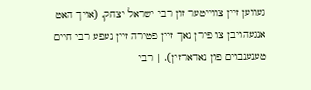געווען זיין צווייטער זון רבי ישראל יצחק. (אויך האט אנגעהויבן צו פירן נאך זיין פטירה זיין נעפע רבי חיים טענענבוים פון נאדארזין). | רבי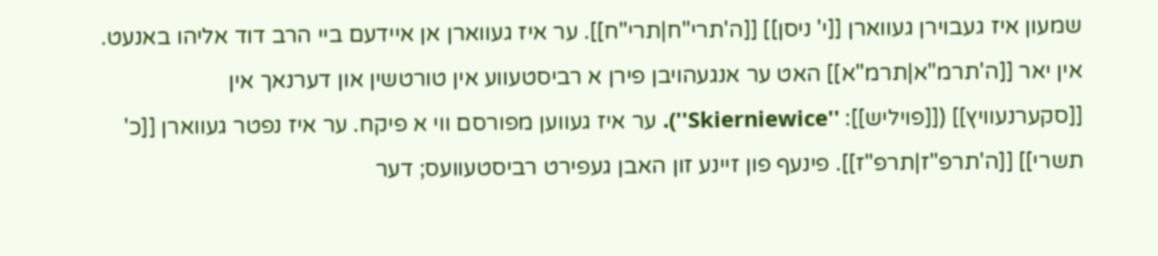שמעון איז געבוירן געווארן [[י' ניסן]] [[ה'תרי"ח|תרי"ח]]. ער איז געווארן אן איידעם ביי הרב דוד אליהו באנעט. אין יאר [[ה'תרמ"א|תרמ"א]] האט ער אנגעהויבן פירן א רביסטעווע אין טורטשין און דערנאך אין [[סקערנעוויץ]] ([[פויליש]]: ''Skierniewice''). ער איז געווען מפורסם ווי א פיקח. ער איז נפטר געווארן [[כ' תשרי]] [[ה'תרפ"ז|תרפ"ז]]. פינעף פון זיינע זון האבן געפירט רביסטעוועס; דער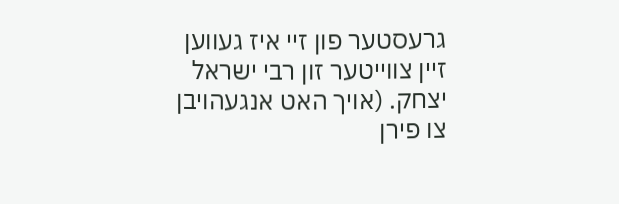גרעסטער פון זיי איז געווען זיין צווייטער זון רבי ישראל יצחק. (אויך האט אנגעהויבן צו פירן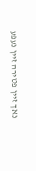נאך זיין פטירה זיין נעפע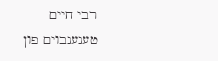רבי חיים טענענבוים פון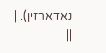נאדארזין). | ||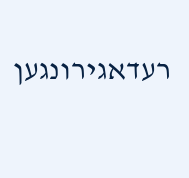רעדאגירונגען